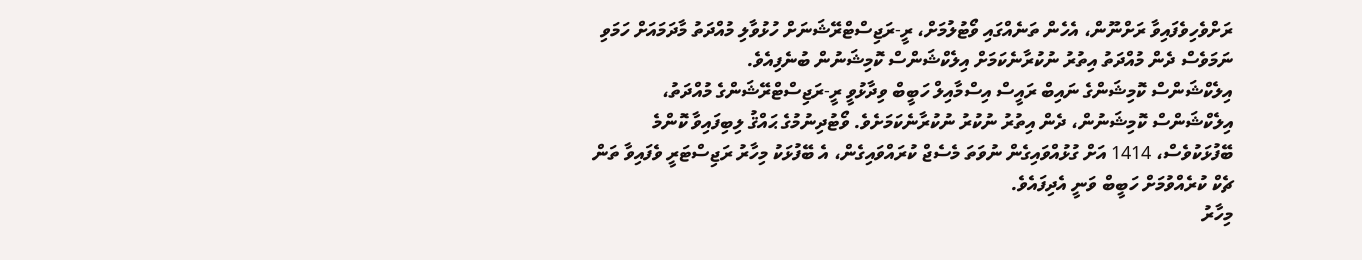ރަށްވެހިވެފައިވާ ރަށްނޫން، އެހެން ތަނެއްގައި ވޯޓުލުމަށް، ރީ-ރަޖިސްޓްރޭޝަނަށް ހުޅުވާލި މުއްދަތު މާދަމައަށް ހަމަވި ނަމަވެސް ދެން މުއްދަތު އިތުރު ނުކުރާނެކަމަށް އިލެކްޝަންސް ކޮމިޝަނުން ބުނެފިއެވެ.
އިލެކްޝަންސް ކޮމިޝަންގެ ނައިބް ރައީސް އިސްމާއިލް ހަބީބް ވިދާޅުވީ ރީ-ރަޖިސްޓްރޭޝަންގެ މުއްދަތު، އިލެކްޝަންސް ކޮމިޝަނުން، ދެން އިތުރު ނުކުރު ނުކުރާނެކަމަށެވެ. ވޯޓުދިނުމުގެ ޙައްޤު ލިބިފައިވާ ކޮންމެ ބޭފުޅަކުވެސް، 1414 އަށް ގުޅުއްވައިގެން ނުވަތަ މެސެޖް ކުރައްވައިގެން، އެ ބޭފުޅަކު މިހާރު ރަޖިސްޓަރީ ވެފައިވާ ތަން ޗެކް ކުރެއްވުމަށް ހަބީބް ވަނީ އެދިފައެވެ.
މިހާރު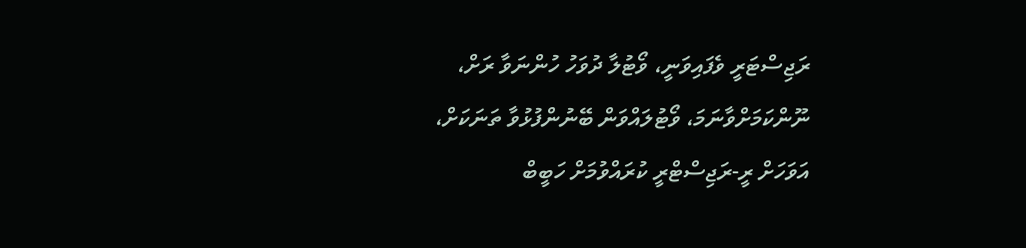ރަޖިސްޓަރީ ވެފައިވަނީ، ވޯޓުލާ ދުވަހު ހުންނަވާ ރަށް، ނޫންކަމަށްވާނަމަ، ވޯޓުލައްވަން ބޭނުންފުޅުވާ ތަނަކަށް، އަވަހަށް ރީ-ރަޖިސްޓްރީ ކުރައްވުމަށް ހަބީބް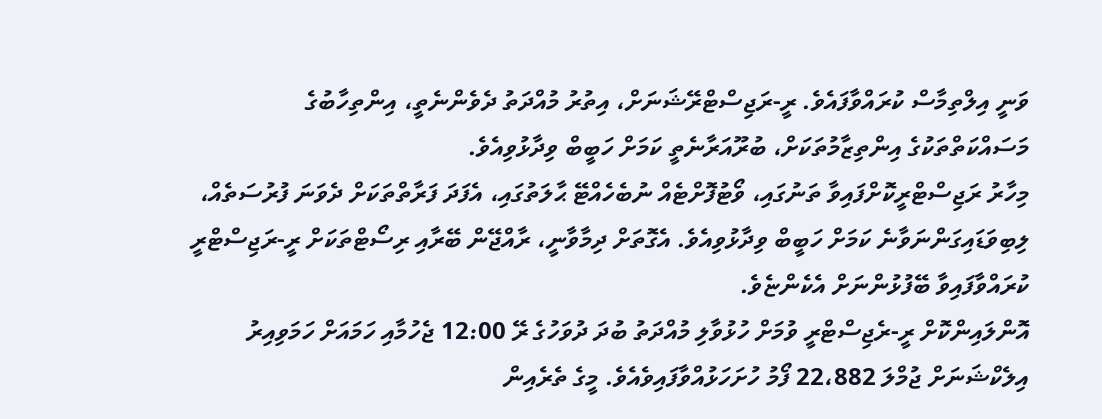ވަނީ އިލްތިމާސް ކުރައްވާފައެވެ. ރީ-ރަޖިސްޓްރޭޝަނަށް، އިތުރު މުއްދަތު ދެވެންނެތީ، އިންތިހާބުގެ މަސައްކަތްތަކުގެ އިންތިޒާމުތަކަށް، ބުރޫއަރާނެތީ ކަމަށް ހަބީބް ވިދާޅުވިއެވެ.
މިހާރު ރަޖިސްޓްރީކޮށްފައިވާ ތަނުގައި، ވޯޓުފޮށްޓެއް ނުބެހެއްޓޭ ޙާލަތުގައި، އެފަދަ ފަރާތްތަކަށް ދެވަނަ ފުރުސަތެއް، ލިބިވަޑައިގަންނަވާނެ ކަމަށް ހަބީބް ވިދާޅުވިއެވެ. އެގޮތަށް ދިމާވާނީ، ރާއްޖޭން ބޭރާއި ރިސޯޓްތަކަށް ރީ-ރަޖިސްޓްރީ ކުރައްވާފައިވާ ބޭފުޅުންނަށް އެކެންޏެވެ.
އޮންލައިންކޮށް ރީ-ރެޖިސްޓްރީ ވުމަށް ހުޅުވާލި މުއްދަތު ބުދަ ދުވަހުގެ ރޭ 12:00 ޖެހުމާއި ހަމައަށް ހަމަވިއިރު އިލެކްޝަނަށް ޖުމްލަ 22،882 ފޯމު ހުށަހަޅުއްވާފައިވެއެވެ. މީގެ ތެރެއިން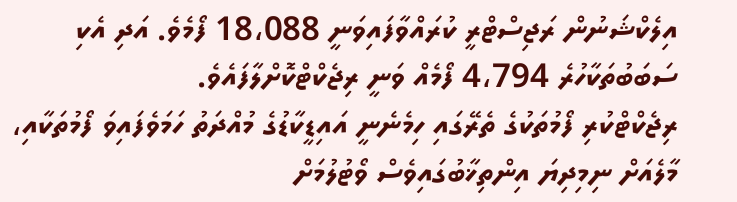އިލެކްޝަނުން ރަޖިސްޓްރީ ކުރައްވާފައިވަނީ 18،088 ފޯމެވެ. އަދި އެކި ސަބަބުތަކާހުރެ 4،794 ފޯމެއް ވަނީ ރިޖެކްޓްކޮށްލާފައެވެ.
ރިޖެކްޓްކުރި ފޯމުތަކުގެ ތެރޭގައި ހިމެނެނީ އައިޑީކާޑުގެ މުއްދަތު ހަމަވެފައިވަ ފޯމުތަކާއި، މާލެއަށް ނިމިދިޔަ އިންތިޚާބުގައިވެސް ވޯޓުލުމަށް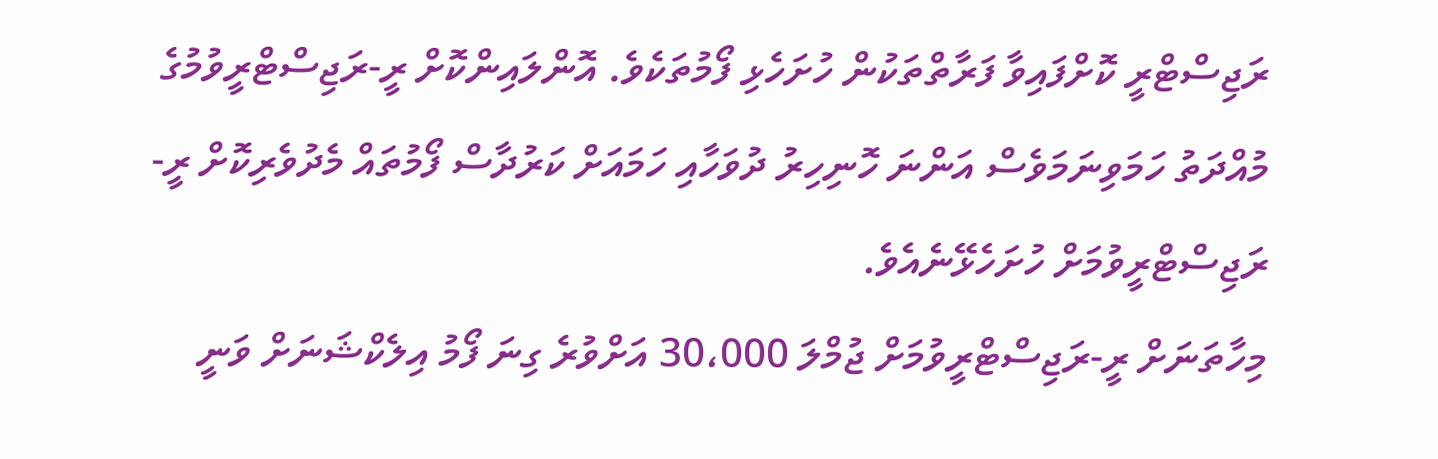ރަޖިސްޓްރީ ކޮށްފައިވާ ފަރާތްތަކުން ހުށަހެޅި ފޯމުތަކެވެ. އޮންލައިންކޮށް ރީ-ރަޖިސްޓްރީވުމުގެ މުއްދަތު ހަމަވިނަމަވެސް އަންނަ ހޮނިހިރު ދުވަހާއި ހަމައަށް ކަރުދާސް ފޯމުތައް މެދުވެރިކޮށް ރީ-ރަޖިސްޓްރީވުމަށް ހުށަހެޅޭނެއެވެ.
މިހާތަނަށް ރީ-ރަޖިސްޓްރީވުމަށް ޖުމްލަ 30،000 އަށްވުރެ ގިނަ ފޯމު އިލެކްޝަނަށް ވަނީ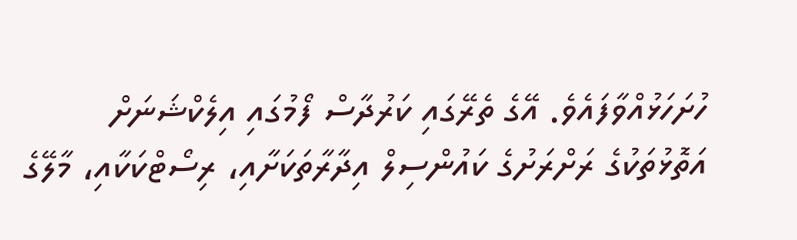ހުށަހަޅުއްވާފައެވެ. އޭގެ ތެރޭގައި ކަރުދާސް ފޯމުގައި އިލެކްޝަނަށް އަތޮޅުތަކުގެ ރަށްރަށުގެ ކައުންސިލް އިދާރާތަކަށާއި، ރިސޯޓްކަކާއި، މާލޭގެ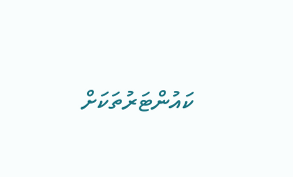ކައުންޓަރުތަކަށް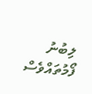ލިބުނު ފޯމުތައްވެސް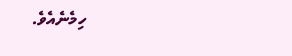ހިމެނެއެވެ.